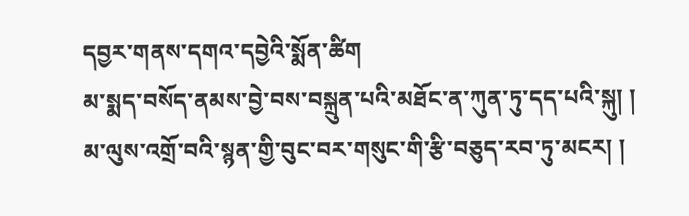དབྱར་གནས་དགའ་དབྱེའི་སྨོན་ཚིག
མ་སྨད་བསོད་ནམས་བྱེ་བས་བསྐྲུན་པའི་མཐོང་ན་ཀུན་ཏུ་དད་པའི་སྐུ། །
མ་ལུས་འགྲོ་བའི་སྙན་གྱི་བུང་བར་གསུང་གི་རྩི་བཅུད་རབ་ཏུ་མངར། །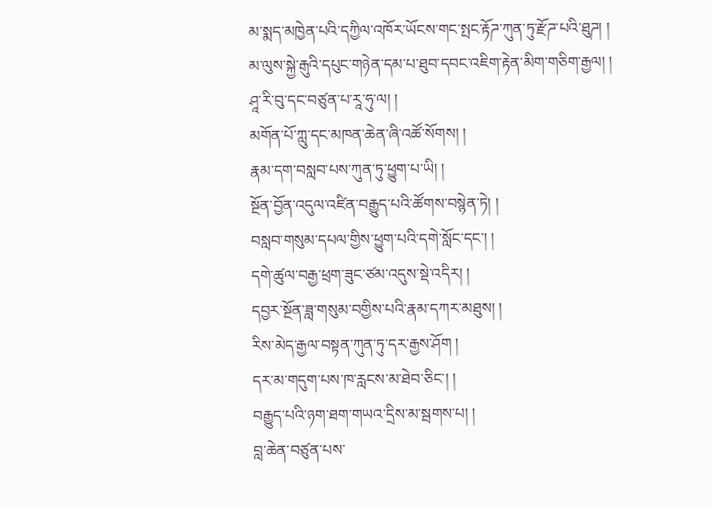མ་སྨད་མཁྱེན་པའི་དཀྱིལ་འཁོར་ཡོངས་གང་སྤང་རྟོཌ་ཀུན་ཏུ་རྫོཌ་པའི་ཐུཌ། །
མ་ལུས་སྐྱེ་རྒུའི་དཔུང་གཉེན་དམ་པ་ཐུབ་དབང་འཇིག་རྟེན་མིག་གཅིག་རྒྱལ། །
ཤཱ་རི་བུ་དང་བཙུན་པ་རཱ་ཧུ་ལ། །
མགོན་པོ་ཀླུ་དང་མཁན་ཆེན་ཞི་འཚོ་སོགས། །
རྣམ་དག་བསླབ་པས་ཀུན་ཏུ་ཕྱུག་པ་ཡི། །
སྔོན་བྱོན་འདུལ་འཛིན་བརྒྱུད་པའི་ཚོགས་བསྙེན་ཏེ། །
བསླབ་གསུམ་དཔལ་གྱིས་ཕྱུག་པའི་དགེ་སློང་དང་། །
དགེ་ཚུལ་བརྒྱ་ཕྲག་ཟུང་ཙམ་འདུས་སྡེ་འདིར། །
དབྱར་སྔོན་ཟླ་གསུམ་བགྱིས་པའི་རྣམ་དཀར་མཐུས། །
རིས་མེད་རྒྱལ་བསྟན་ཀུན་ཏུ་དར་རྒྱས་ཤོག །
དར་མ་གདུག་པས་ཁ་རླངས་མ་ཐེབ་ཅིང་། །
བརྒྱུད་པའི་ཉག་ཐག་གཡའ་དྲིས་མ་སྦགས་པ། །
བླ་ཆེན་བཙུན་པས་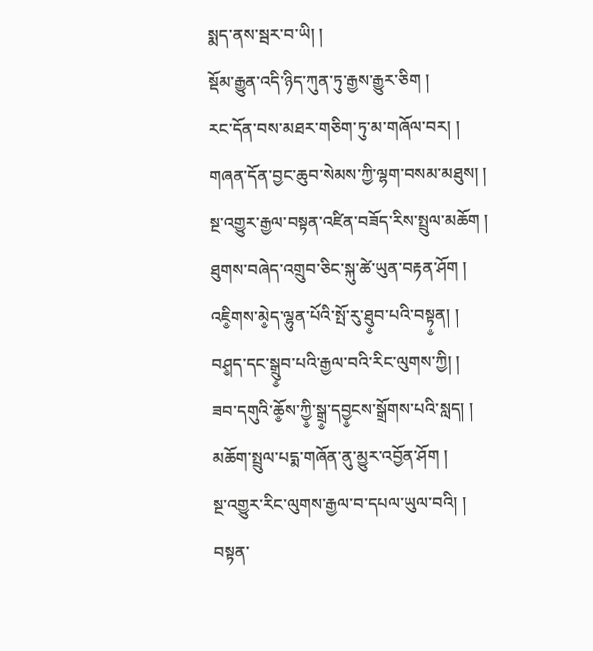སྨད་ནས་སྦར་བ་ཡི། །
སྡོམ་རྒྱུན་འདི་ཉིད་ཀུན་ཏུ་རྒྱས་རྒྱུར་ཅིག །
རང་དོན་བས་མཐར་གཅིག་ཏུ་མ་གཞོལ་བར། །
གཞན་དོན་བྱང་ཆུབ་སེམས་ཀྱི་ལྷག་བསམ་མཐུས། །
སྔ་འགྱུར་རྒྱལ་བསྟན་འཛིན་བཟོད་རིས་སྤྲུལ་མཆོག །
ཐུགས་བཞེད་འགྲུབ་ཅིང་སྐུ་ཚེ་ཡུན་བརྟན་ཤོག །
འཇི༵གས་མེ༵ད་ལྷུན་པོའི་སྤོ་རུ་ཐུ༵བ་པའི་བསྟ༵ན། །
བཤ༵ད་དང་སྒྲུ༵བ་པའི་རྒྱལ་བའི་རིང་ལུགས་ཀྱི། །
ཟབ་དགུའི་ཆོ༵ས་ཀྱི༵་སྒྲ༵་དབྱ༵ངས་སྒྲོགས་པའི་སླད། །
མཆོག་སྤྲུལ་པདྨ་གཞོན་ནུ་མྱུར་འབྱོན་ཤོག །
སྔ་འགྱུར་རིང་ལུགས་རྒྱལ་བ་དཔལ་ཡུལ་བའི། །
བསྟན་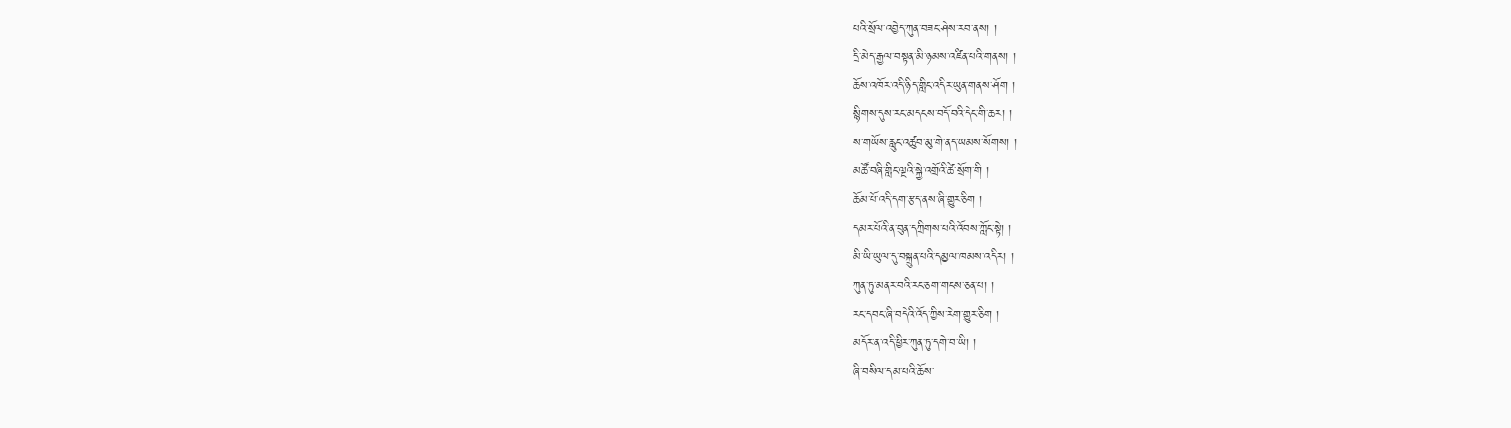པའི་སྲོལ་འབྱེད་ཀུན་བཟང་ཤེས་རབ་ནས། །
དྲི་མེད་རྒྱལ་བསྟན་མི་ཉམས་འཛིན་པའི་གནས། །
ཆོས་འཁོར་འདི་ཉིད་གླིང་འདིར་ཡུན་གནས་ཤོག །
སྙིགས་དུས་རང་མདངས་བདོ་བའི་དེང་གི་ཆར། །
ས་གཡོས་རླུང་འཚུབ་མུ་གེ་ནད་ཡམས་སོགས། །
མཚོ་བཞི་གླིང་ལྔའི་སྐྱེ་འགྲོའི་ཚེ་སྲོག་གི །
ཆོམ་པོ་འདི་དག་རྩད་ནས་ཞི་གྱུར་ཅིག །
དམར་པོའི་ན་བུན་དཀྲིགས་པའི་འོབས་ཀློང་སྟེ། །
མི་ཡི་ཡུལ་དུ་བསྐྲུན་པའི་དམྱལ་ཁམས་འདིར། །
ཀུན་ཏུ་མནར་བའི་རང་ཅག་གངས་ཅན་པ། །
རང་དབང་ཞི་བདེའི་འོད་ཀྱིས་རེག་གྱུར་ཅིག །
མདོར་ན་འདི་ཕྱིར་ཀུན་ཏུ་དགེ་བ་ཡི། །
ཞི་བསིལ་དམ་པའི་ཆོས་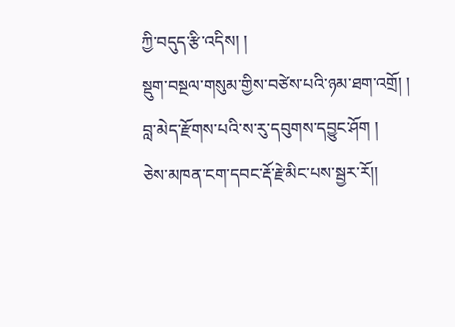ཀྱི་བདུད་རྩི་འདིས། །
སྡུག་བསྔལ་གསུམ་གྱིས་བཙེས་པའི་ཉམ་ཐག་འགྲོ། །
བླ་མེད་རྫོགས་པའི་ས་རུ་དབུགས་དབྱུང་ཤོག །
ཅེས་མཁན་ངག་དབང་རྡོ་རྗེ་མིང་པས་སྦྱར་རོ།།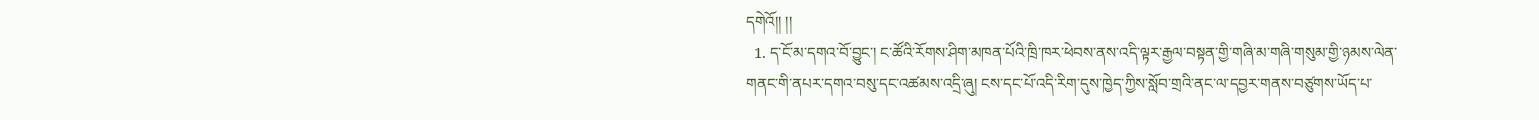དགེའོ།། །།
  1. ད་ངོ་མ་དགའ་བོ་བྱུང་། ང་ཚོའི་རོགས་ཤིག་མཁན་པོའི་ཁྲི་ཁར་ཕེབས་ནས་འདི་ལྟར་རྒྱལ་བསྟན་གྱི་གཞི་མ་གཞི་གསུམ་གྱི་ཉམས་ལེན་གནང་གི་ནཔར་དགའ་བསུ་དང་འཚམས་འདྲི་ཞུ། ངས་དང་པོ་འདི་རིག་དུས་ཁྱེད་ཀྱིས་སློབ་གྲའི་ནང་ལ་དབྱར་གནས་བཙུགས་ཡོད་པ་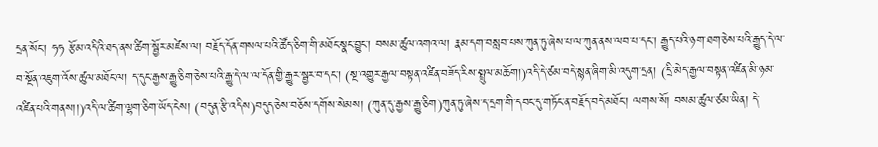དྲན་སོང་། ཧཧ རྩོམ་འདིའི་ཐད་ནས་ཚིག་སྦྱོར་མཛེས་ལ། བརྗོད་དོན་གསལ་པའི་ཚོད་ཅིག་གི་མཐོང་སྣང་བྱུང་། བསམ་ཚུལ་འགའ་ལ། རྣམ་དག་བསླབ་པས་ཀུན་ཏུ་ཞེས་པ་ལ་ཀུན་ནས་ལབ་པ་དང་། རྒྱུད་པའི་ཉག་ཐག་ཅེས་པའི་རྒྱུད་དེ་ལ་བ་སྔོན་འཇུག་འོས་ཚུལ་མཐོང་ལ། ད་དུང་རྒྱས་རྒྱུ་ཅིག་ཅེས་པའི་རྒྱུ་དེ་ལ་ལ་དོན་གྱི་རྒྱུར་སྦྱར་བ་དང་། (སྔ་འགྱུར་རྒྱལ་བསྟན་འཛིན་བཟོད་རིས་སྤྲུལ་མཆོག།)འདི་དེ་ཙམ་བདེ་སྙན་ཞིག་མི་འདུག་དྲན། (དྲི་མེད་རྒྱལ་བསྟན་འཛིན་མི་ཉམ་འཛིན་པའི་གནས།།)འདི་ལ་ཚིག་ལྷག་ཅིག་ཡོད་ངེས། (བདུན་རྩི་འདིས)བདུད་ཅེས་བཅོས་དགོས་སེམས། (ཀུན་དུ་རྒྱས་རྒྱུ་ཅིག)ཀུན་ཏུ་ཞེས་ད་དྲག་གི་དབང་དུ་གཏོང་ན་བརྗོད་བདེ་མཐོང་། ལགས་སོ། བསམ་ཚུལ་ཙམ་ཡིན། དེ་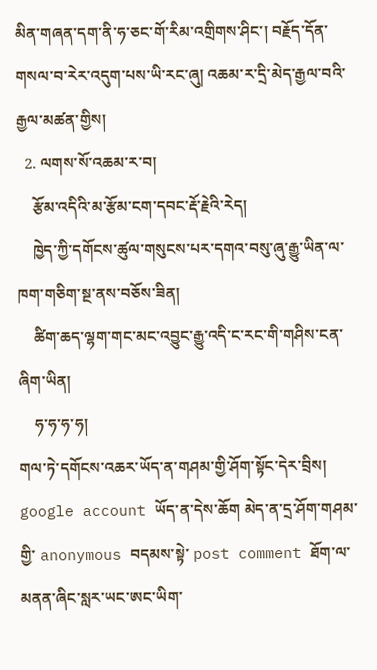མིན་གཞན་དག་ནི་ཧ་ཅང་གོ་རིམ་འགྲིགས་ཤིང་། བརྗོད་དོན་གསལ་བ་རེར་འདུག་པས་ཡི་རང་ཞུ། འཆམ་ར་དྲི་མེད་རྒྱལ་བའི་རྒྱལ་མཚན་གྱིས།
  2. ལགས་སོ་འཆམ་ར་བ།
    རྩོམ་འདིའི་མ་རྩོམ་ངག་དབང་རྡོ་རྗེའི་རེད།
    ཁྱེད་ཀྱི་དགོངས་ཚུལ་གསུངས་པར་དགའ་བསུ་ཞུ་རྒྱུ་ཡིན་ལ་ཁག་གཅིག་སྔ་ནས་བཅོས་ཟིན།
    ཚིག་ཆད་ལྷག་གང་མང་འབྱུང་རྒྱུ་འདི་ང་རང་གི་གཤིས་ངན་ཞིག་ཡིན།
    ཧ་ཧ་ཧ་ཧ།
གལ་ཏེ་དགོངས་འཆར་ཡོད་ན་གཤམ་གྱི་ཤོག་སྟོང་དེར་བྲིས། google account ཡོད་ན་དེས་ཆོག མེད་ན་དྲ་ཤོག་གཤམ་གྱི་ anonymous བདམས་སྟེ་ post comment ཐོག་ལ་མནན་ཞིང་སླར་ཡང་ཨང་ཡིག་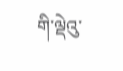གི་ལྡེའུ་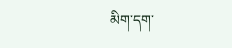མིག་དག་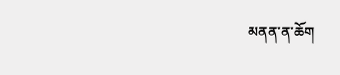མནན་ན་ཆོག